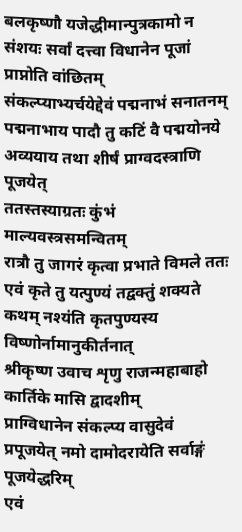बलकृष्णौ यजेद्धीमान्पुत्रकामो न संशयः सर्वां दत्त्वा विधानेन पूजां प्राप्नोति वांछितम्
संकल्प्याभ्यर्चयेद्देवं पद्मनाभं सनातनम्
पद्मनाभाय पादौ तु कटिं वै पद्मयोनये अव्ययाय तथा शीर्षं प्राग्वदस्त्राणि पूजयेत्
ततस्तस्याग्रतः कुंभं माल्यवस्त्रसमन्वितम्
रात्रौ तु जागरं कृत्वा प्रभाते विमले ततः
एवं कृते तु यत्पुण्यं तद्वक्तुं शक्यते कथम् नश्यंति कृतपुण्यस्य विष्णोर्नामानुकीर्तनात्
श्रीकृष्ण उवाच शृणु राजन्महाबाहो कार्तिके मासि द्वादशीम्
प्राग्विधानेन संकल्प्य वासुदेवं प्रपूजयेत् नमो दामोदरायेति सर्वाङ्गं पूजयेद्धरिम्
एवं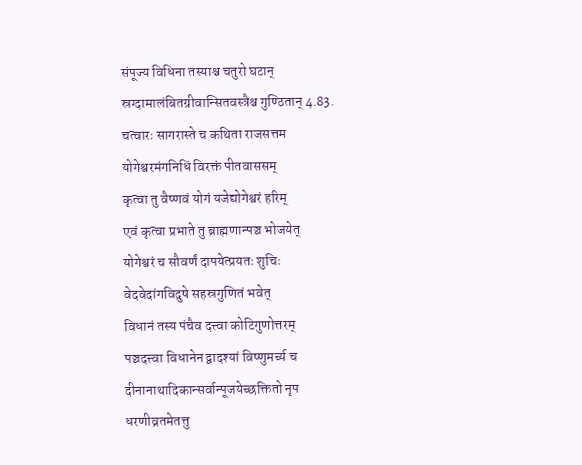संपूज्य विधिना तस्याश्च चतुरो घटान्
स्रग्दामालंबितग्रीवान्सितवस्त्रैश्च गुण्ठितान् 4.83.
चत्वारः सागरास्ते च कथिता राजसत्तम
योगेश्वरमंगनिधिं विरक्तं पीतवाससम्
कृत्वा तु वैष्णवं योगं यजेद्योगेश्वरं हरिम्
एवं कृत्वा प्रभाते तु ब्राह्मणान्पञ्च भोजयेत्
योगेश्वरं च सौवर्णं दापयेत्प्रयतः शुचिः
वेदवेदांगविदुषे सहस्रगुणितं भवेत्
विधानं तस्य पंचैव दत्त्वा कोटिगुणोत्तरम्
पञ्चदत्त्वा विधानेन द्वादश्यां विष्णुमर्च्य च दीनानाथादिकान्सर्वान्पूजयेच्छक्तितो नृप
धरणीव्रतमेतत्तु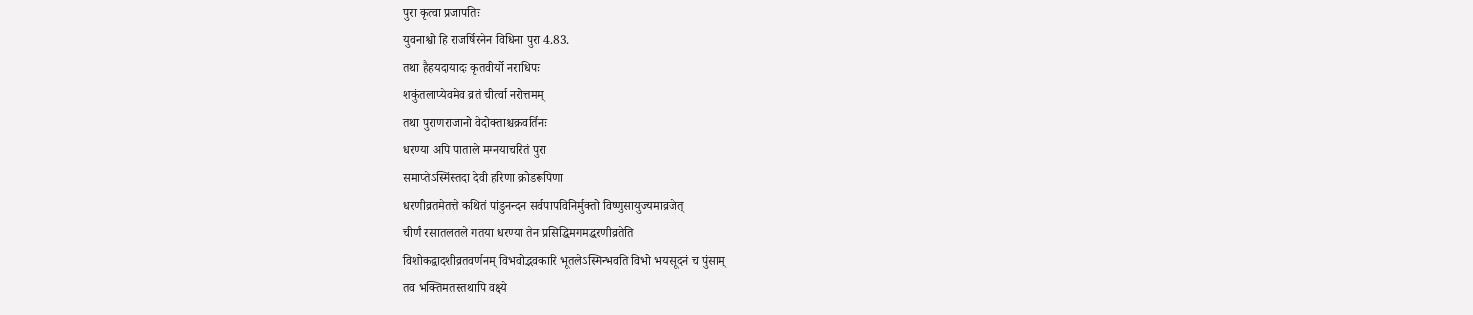पुरा कृत्वा प्रजापतिः
युवनाश्वो हि राजर्षिरनेन विधिना पुरा 4.83.
तथा हैहयदायादः कृतवीर्यो नराधिपः
शकुंतलाप्येवमेव व्रतं चीर्त्वा नरोत्तमम्
तथा पुराणराजानो वेदोक्ताश्चक्रवर्तिनः
धरण्या अपि पाताले मग्नयाचरितं पुरा
समाप्तेऽस्मिंस्तदा देवी हरिणा क्रोडरूपिणा
धरणीव्रतमेतत्ते कथितं पांडुनन्दन सर्वपापविनिर्मुक्तो विष्णुसायुज्यमाव्रजेत्
चीर्णं रसातलतले गतया धरण्या तेन प्रसिद्धिमगमद्धरणीव्रतेति
विशोकद्वादशीव्रतवर्णनम् विभवोद्भवकारि भूतलेऽस्मिन्भवति विभो भयसूदनं च पुंसाम्
तव भक्तिमतस्तथापि वक्ष्ये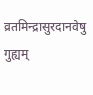व्रतमिन्द्रासुरदानवेषु गुह्यम्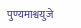पुण्यमाश्वयुजे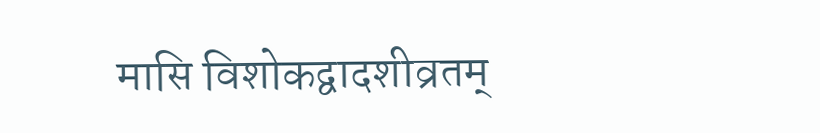मासि विशोकद्वादशीव्रतम्